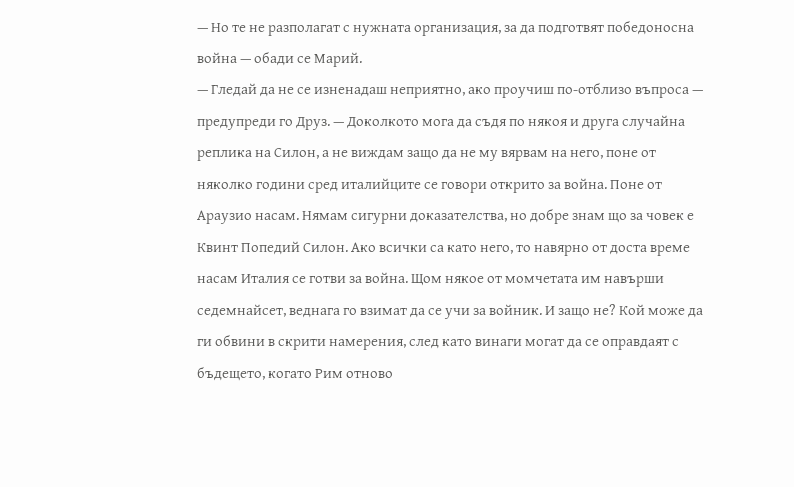— Но те не разполагат с нужната организация, за да подготвят победоносна война — обади се Марий.
— Гледай да не се изненадаш неприятно, ако проучиш по-отблизо въпроса — предупреди го Друз. — Доколкото мога да съдя по някоя и друга случайна реплика на Силон, а не виждам защо да не му вярвам на него, поне от няколко години сред италийците се говори открито за война. Поне от Араузио насам. Нямам сигурни доказателства, но добре знам що за човек е Квинт Попедий Силон. Ако всички са като него, то навярно от доста време насам Италия се готви за война. Щом някое от момчетата им навърши седемнайсет, веднага го взимат да се учи за войник. И защо не? Кой може да ги обвини в скрити намерения, след като винаги могат да се оправдаят с бъдещето, когато Рим отново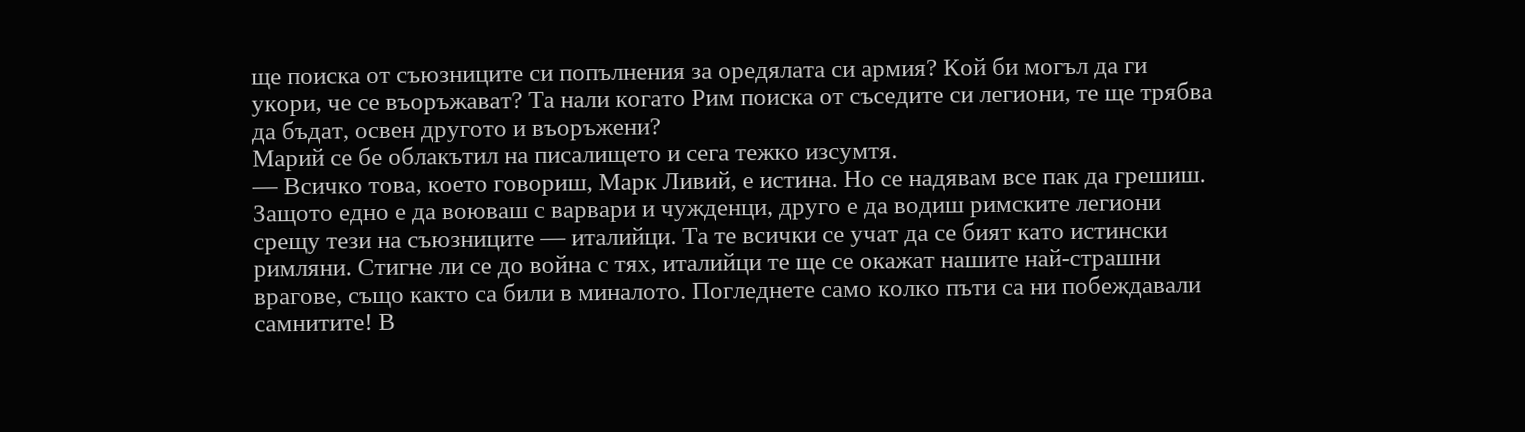ще поиска от съюзниците си попълнения за оредялата си армия? Кой би могъл да ги укори, че се въоръжават? Та нали когато Рим поиска от съседите си легиони, те ще трябва да бъдат, освен другото и въоръжени?
Марий се бе облакътил на писалището и сега тежко изсумтя.
— Всичко това, което говориш, Марк Ливий, е истина. Но се надявам все пак да грешиш. Защото едно е да воюваш с варвари и чужденци, друго е да водиш римските легиони срещу тези на съюзниците — италийци. Та те всички се учат да се бият като истински римляни. Стигне ли се до война с тях, италийци те ще се окажат нашите най-страшни врагове, също както са били в миналото. Погледнете само колко пъти са ни побеждавали самнитите! В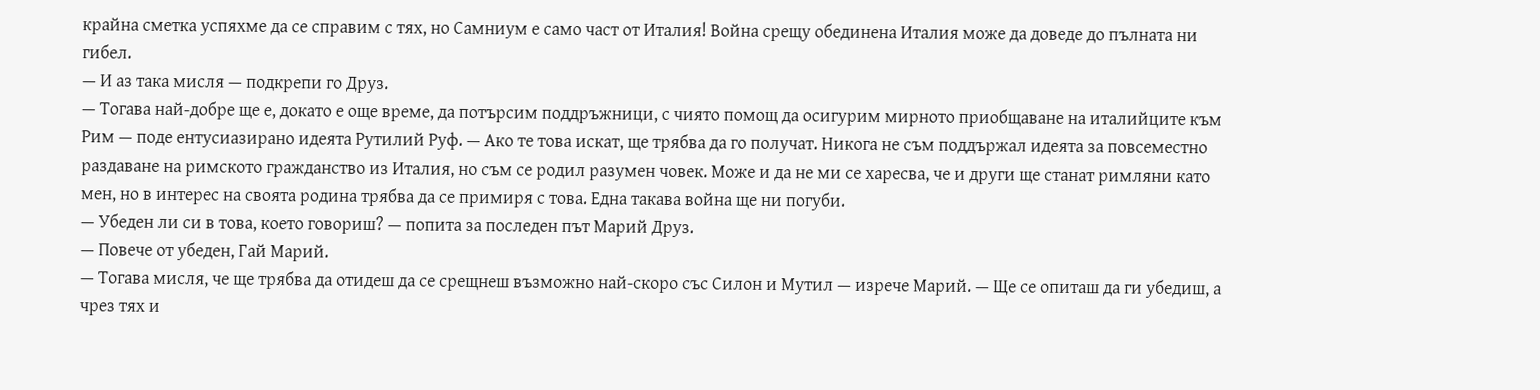крайна сметка успяхме да се справим с тях, но Самниум е само част от Италия! Война срещу обединена Италия може да доведе до пълната ни гибел.
— И аз така мисля — подкрепи го Друз.
— Тогава най-добре ще е, докато е още време, да потърсим поддръжници, с чиято помощ да осигурим мирното приобщаване на италийците към Рим — поде ентусиазирано идеята Рутилий Руф. — Ако те това искат, ще трябва да го получат. Никога не съм поддържал идеята за повсеместно раздаване на римското гражданство из Италия, но съм се родил разумен човек. Може и да не ми се харесва, че и други ще станат римляни като мен, но в интерес на своята родина трябва да се примиря с това. Една такава война ще ни погуби.
— Убеден ли си в това, което говориш? — попита за последен път Марий Друз.
— Повече от убеден, Гай Марий.
— Тогава мисля, че ще трябва да отидеш да се срещнеш възможно най-скоро със Силон и Мутил — изрече Марий. — Ще се опиташ да ги убедиш, а чрез тях и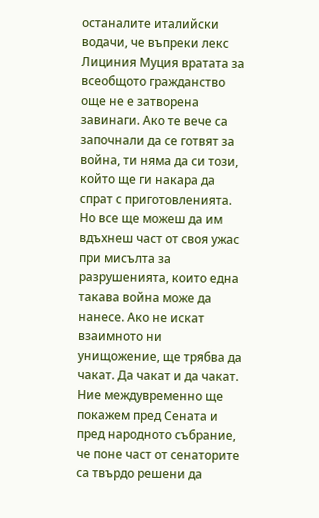останалите италийски водачи, че въпреки лекс Лициния Муция вратата за всеобщото гражданство още не е затворена завинаги. Ако те вече са започнали да се готвят за война, ти няма да си този, който ще ги накара да спрат с приготовленията. Но все ще можеш да им вдъхнеш част от своя ужас при мисълта за разрушенията, които една такава война може да нанесе. Ако не искат взаимното ни унищожение, ще трябва да чакат. Да чакат и да чакат. Ние междувременно ще покажем пред Сената и пред народното събрание, че поне част от сенаторите са твърдо решени да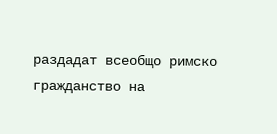раздадат всеобщо римско гражданство на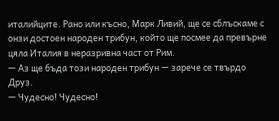италийците. Рано или късно, Марк Ливий, ще се сблъскаме с онзи достоен народен трибун, който ще посмее да превърне цяла Италия в неразривна част от Рим.
— Аз ще бъда този народен трибун — зарече се твърдо Друз.
— Чудесно! Чудесно!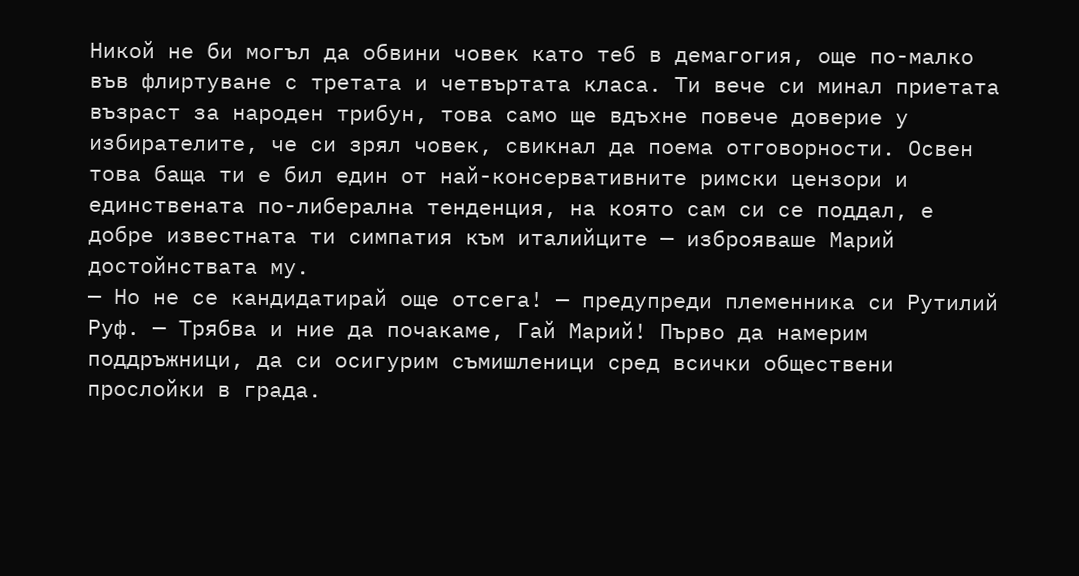Никой не би могъл да обвини човек като теб в демагогия, още по-малко във флиртуване с третата и четвъртата класа. Ти вече си минал приетата възраст за народен трибун, това само ще вдъхне повече доверие у избирателите, че си зрял човек, свикнал да поема отговорности. Освен това баща ти е бил един от най-консервативните римски цензори и единствената по-либерална тенденция, на която сам си се поддал, е добре известната ти симпатия към италийците — изброяваше Марий достойнствата му.
— Но не се кандидатирай още отсега! — предупреди племенника си Рутилий Руф. — Трябва и ние да почакаме, Гай Марий! Първо да намерим поддръжници, да си осигурим съмишленици сред всички обществени прослойки в града.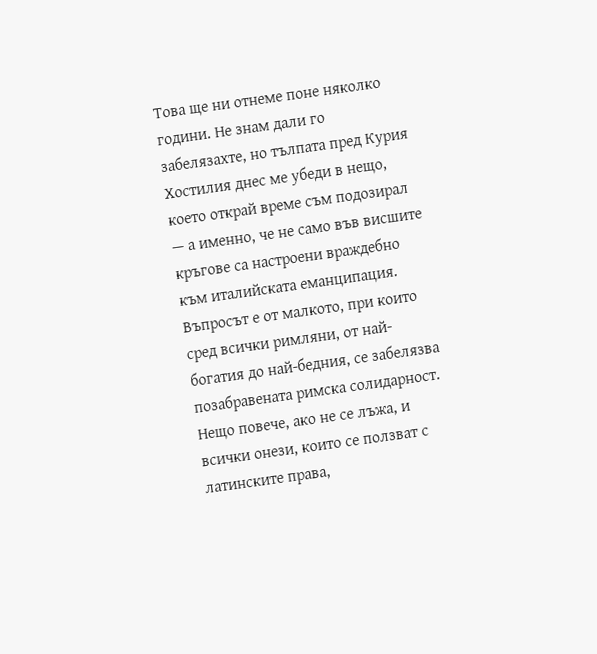Това ще ни отнеме поне няколко години. Не знам дали го забелязахте, но тълпата пред Курия Хостилия днес ме убеди в нещо, което открай време съм подозирал — а именно, че не само във висшите кръгове са настроени враждебно към италийската еманципация. Въпросът е от малкото, при които сред всички римляни, от най-богатия до най-бедния, се забелязва позабравената римска солидарност. Нещо повече, ако не се лъжа, и всички онези, които се ползват с латинските права,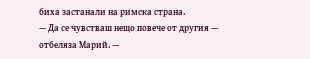биха застанали на римска страна.
— Да се чувстваш нещо повече от другия — отбеляза Марий. —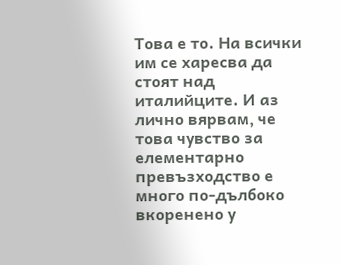Това е то. На всички им се харесва да стоят над италийците. И аз лично вярвам, че това чувство за елементарно превъзходство е много по-дълбоко вкоренено у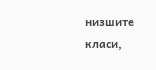низшите класи,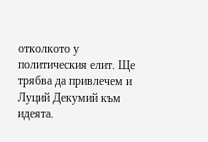отколкото у политическия елит. Ще трябва да привлечем и Луций Декумий към идеята.